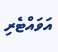އަވައްޓެރި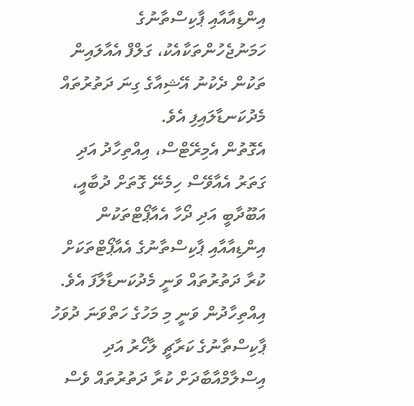އިންޑިއާއާއި ޕާކިސްތާނުގެ ހަމަނުޖެހުންތަކާއެކު، ގަލްފް އެއާލައިން ތަކުން ދެކުނު އޭޝިއާގެ ގިނަ ދަތުރުތައް މެދުކަނޑާލައިފި އެވެ.
އެގޮތުން އެމިރޭޓްސް، އިއްތިހާދު އަދި ގަތަރު އެއާވޭސް ހިމެނޭ ގޮތަށް ދުބާއީ، އަބޫދާބީ އަދި ދޯހާ އެއާޕޯޓްތަކުން އިންޑިއާއާއި ޕާކިސްތާނުގެ އެއާޕޯޓްތަކަށް ކުރާ ދަތުރުތައް ވަނީ މެދުކަނޑާލާފަ އެވެ. އިއްތިހާދުން ވަނީ މި މަހުގެ ހަތްވަނަ ދުވަހު ޕާކިސްތާނުގެ ކަރާޗީ ލާހޯރު އަދި އިސްލާމްއާބާދަށް ކުރާ ދަތުރުތައް ވެސް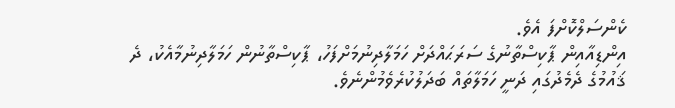ކެންސަލްކޮށްފަ އެވެ.
އިންޑިއާއިން ޕާކިސްތާނުގެ ސަރަޙައްދަށް ހަމަލާދިނުމަށްފަހު، ޕާކިސްތާނުން ހަމަލާދިނުމާއެކު، ދެ ޤައުމުގެ ދެމެދުގައި ދަނީ ހަމަލާތައް ބަދަލުކުރެވެމުންނެވެ.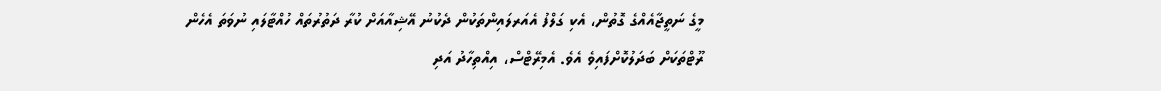މީގެ ނަތީޖާއެއްގެ ގޮތުން، އެކި ގަލްފު އެއަރލައިންތަކުން ދެކުނު އޭޝިއާއަށް ކުރާ ދަތުރުތައް ހުއްޓާލައި ނުވަތަ އެހެން ރޫޓްތަކަށް ބަދަލުކޮށްފައިވެ އެވެ. އެމިރޭޓްސް، އިއްތިހާދު އަދި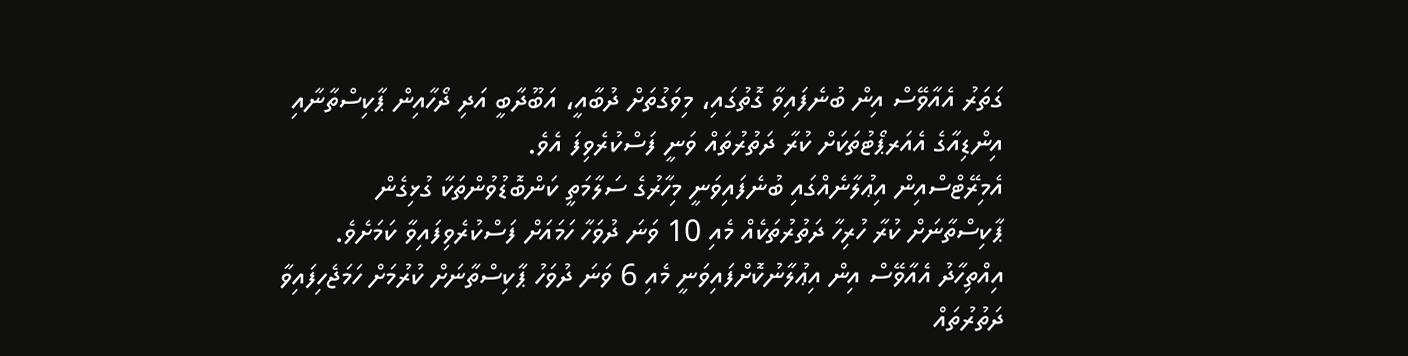ގަތަރު އެއާވޭސް އިން ބުނެފައިވާ ގޮތުގައި، މިވަގުތަށް ދުބާއީ، އަބޫދާބީ އަދި ދޯހާއިން ޕާކިސްތާނާއި އިންޑިއާގެ އެއަރޕޯޓުތަކަށް ކުރާ ދަތުރުތައް ވަނީ ފަސްކުރެވިފަ އެވެ.
އެމިރޭޓްސްއިން އިޢުލާނެއްގައި ބުނެފައިވަނީ މިހާރުގެ ސަލާމަތީ ކަންބޮޑުވުންތަކާ ގުޅިގެން ޕާކިސްތާނަށް ކުރާ ހުރިހާ ދަތުރުތަކެއް މެއި 10 ވަނަ ދުވަހާ ހަމައަށް ފަސްކުރެވިފައިވާ ކަމަށެވެ.
އިއްތިހާދު އެއާވޭސް އިން އިޢުލާނުކޮށްފައިވަނީ މެއި 6 ވަނަ ދުވަހު ޕާކިސްތާނަށް ކުރުމަށް ހަމަޖެހިފައިވާ ދަތުރުތައް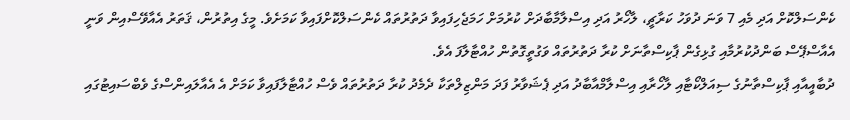ކެންސަލްކޮށް އަދި މެއި 7 ވަނަ ދުވަހު ކަރާޗީ، ލާހޯރު އަދި އިސްލާމާބާދަށް ކުރުމަށް ހަމަޖެހިފައިވާ ދަތުރުތައް ކެންސަލްކޮށްފައިވާ ކަމަށެވެ. މީގެ އިތުރުން، ޤަތަރު އެއާވޭސްއިން ވަނީ އެއާސްޕޭސް ބަންދުކުރުމާއި ގުޅިގެން ޕާކިސްތާނަށް ކުރާ ދަތުރުތައް ވަގުތީގޮތުން ހުއްޓާލާފަ އެވެ.
ދުބާއީއާއި ޕާކިސްތާނުގެ ސިއަލްކޯޓާއި ލާހޯރާއި އިސްލާމްއާބާދު އަދި ޕެޝަވާރު ފަދަ މަންޒިލްތަކާ ދެމެދު ކުރާ ދަތުރުތައް ވެސް ހުއްޓާލާފައިވާ ކަމަށް އެ އެއާލައިންސްގެ ވެބްސައިޓުގައި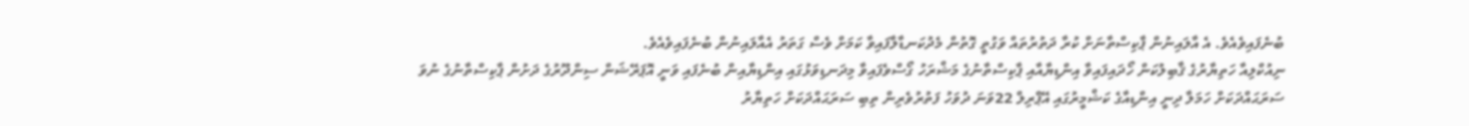ބުނެފައިވެއެވެ. އެ އާލައިނުން ޕާކިސްތާނަށް ކުރާ ދަތުރުތައް ވަގުތީ ގޮތުން މެދުކަނޑާލާފައިވާ ކަމަށް ވެސް ގަތަރު އެއާލައިނުން ބުނެފައިވެއެވެ.
ނިއުކްލިއާ ހަތިޔާރުގެ ޤާބިލުކަން ހޯދައިފައިވާ އިންޑިޔާއާއި ޕާކިސްތާނުގެ މަޝްރަހު ގޯސްވެފައިވާ މިދަނޑިވަޅުގައި އިންޑިޔާއިން ބުނެފައި ވަނީ އޮޕަރޭޝަން ސިންދޫރުގެ ދަށުން ޕާކިސްތާނުގެ ނުވަ ސަރަޙައްދަކަށް ހަމަލާ ދިނީ އިންޑިއާގެ ކަޝްމީރުގައި އޭޕްރިލް 22ވަނަ ދުވަހު ފަތުރުވެރިން ތިބި ސަރަޙައްދަކަށް ހަތިޔާރު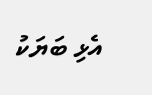އެޅި ބަޔަކު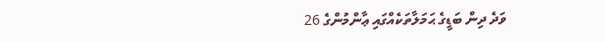ވަދެ ދިން ބަޑީގެ ޙަމަލާތަކެއްގައި ޢާންމުންގެ 26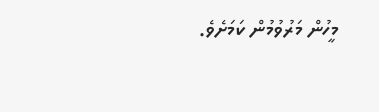މީހުން މަރުވުމުން ކަމަށެވެ.